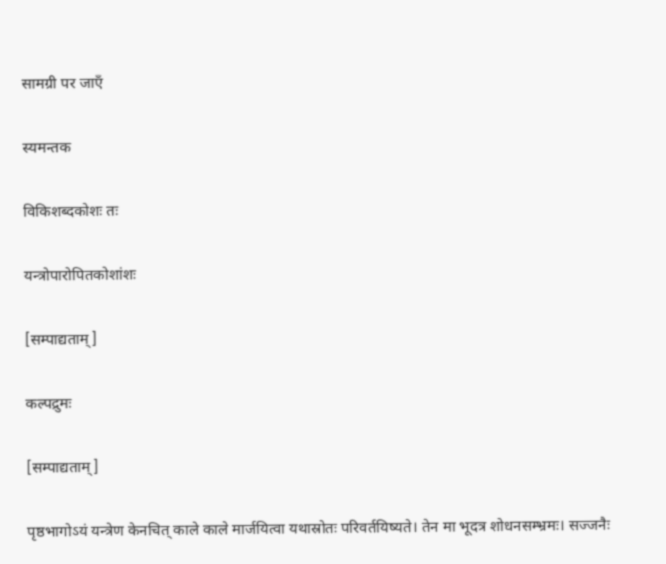सामग्री पर जाएँ

स्यमन्तक

विकिशब्दकोशः तः

यन्त्रोपारोपितकोशांशः

[सम्पाद्यताम्]

कल्पद्रुमः

[सम्पाद्यताम्]

पृष्ठभागोऽयं यन्त्रेण केनचित् काले काले मार्जयित्वा यथास्रोतः परिवर्तयिष्यते। तेन मा भूदत्र शोधनसम्भ्रमः। सज्जनैः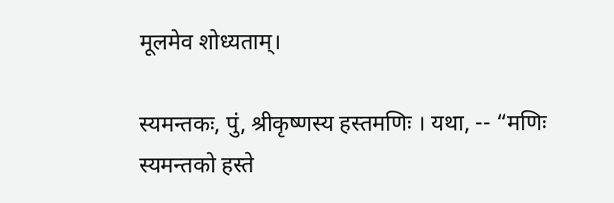मूलमेव शोध्यताम्।

स्यमन्तकः, पुं, श्रीकृष्णस्य हस्तमणिः । यथा, -- “मणिः स्यमन्तको हस्ते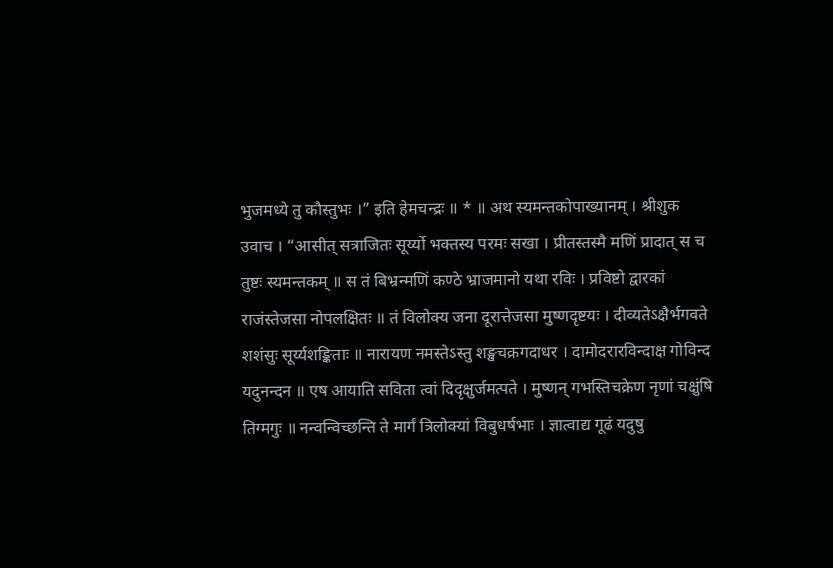भुजमध्ये तु कौस्तुभः ।” इति हेमचन्द्रः ॥ * ॥ अथ स्यमन्तकोपाख्यानम् । श्रीशुक उवाच । “आसीत् सत्राजितः सूर्य्यो भक्तस्य परमः सखा । प्रीतस्तस्मै मणिं प्रादात् स च तुष्टः स्यमन्तकम् ॥ स तं बिभ्रन्मणिं कण्ठे भ्राजमानो यथा रविः । प्रविष्टो द्वारकां राजंस्तेजसा नोपलक्षितः ॥ तं विलोक्य जना दूरात्तेजसा मुष्णदृष्टयः । दीव्यतेऽक्षैर्भगवते शशंसुः सूर्य्यशङ्किताः ॥ नारायण नमस्तेऽस्तु शङ्खचक्रगदाधर । दामोदरारविन्दाक्ष गोविन्द यदुनन्दन ॥ एष आयाति सविता त्वां दिदृक्षुर्जमत्पते । मुष्णन् गभस्तिचक्रेण नृणां चक्षुंषि तिग्मगुः ॥ नन्वन्विच्छन्ति ते मार्गं त्रिलोक्यां विबुधर्षभाः । ज्ञात्वाद्य गूढं यदुषु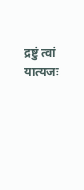द्रष्टुं त्वां यात्यजः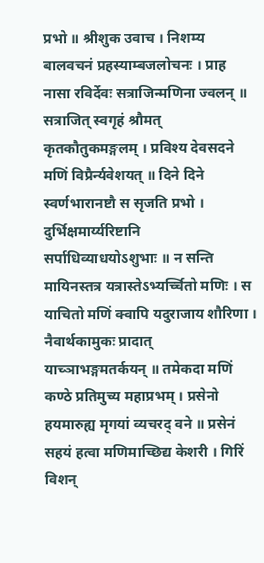प्रभो ॥ श्रीशुक उवाच । निशम्य बालवचनं प्रहस्याम्बजलोचनः । प्राह नासा रविर्देवः सत्राजिन्मणिना ज्वलन् ॥ सत्राजित् स्वगृहं श्रौमत् कृतकौतुकमङ्गलम् । प्रविश्य देवसदने मणिं विप्रैर्न्यवेशयत् ॥ दिने दिने स्वर्णभारानष्टौ स सृजति प्रभो । दुर्भिक्षमार्य्यरिष्टानि सर्पाधिव्याधयोऽशुभाः ॥ न सन्ति मायिनस्तत्र यत्रास्तेऽभ्यर्च्चितो मणिः । स याचितो मणिं क्वापि यदुराजाय शौरिणा । नैवार्थकामुकः प्रादात् याच्ञाभङ्गमतर्कयन् ॥ तमेकदा मणिं कण्ठे प्रतिमुच्य महाप्रभम् । प्रसेनो हयमारुह्य मृगयां व्यचरद् वने ॥ प्रसेनं सहयं हत्वा मणिमाच्छिद्य केशरी । गिरिं विशन्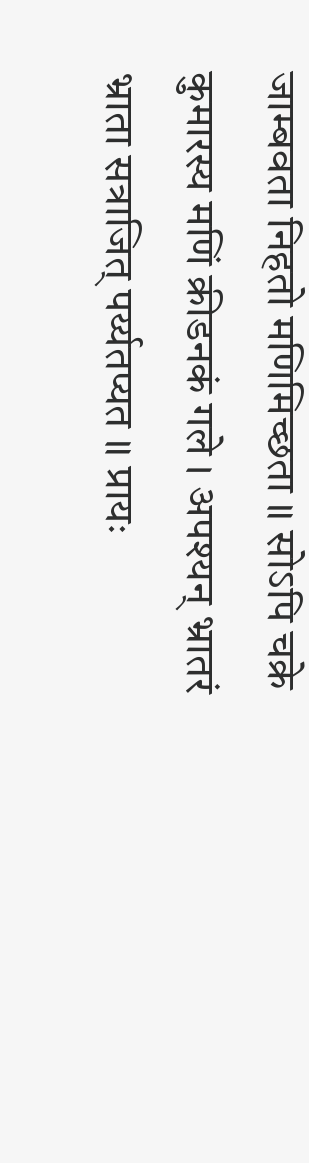जाम्बवता निहतो मणिमिच्छता ॥ सोऽपि चक्रे कुमारस्य मणिं क्रीडनकं गले । अपश्यन् भ्रातरं भ्राता सत्राजित् पर्य्यतप्यत ॥ प्रायः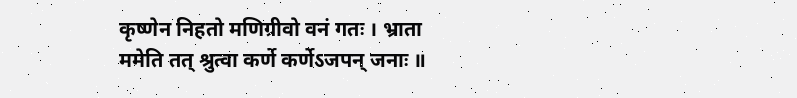कृष्णेन निहतो मणिग्रीवो वनं गतः । भ्राता ममेति तत् श्रुत्वा कर्णे कर्णेऽजपन् जनाः ॥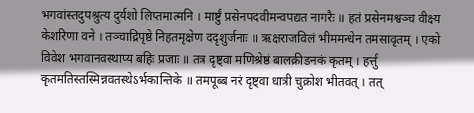भगवांस्तदुपश्रुत्य दुर्यशो लिप्तमात्मनि । मार्ष्टुं प्रसेनपदवीमन्वपद्यत नागरैः ॥ हतं प्रसेनमश्वञ्च वीक्ष्य केशरिणा वने । तञ्चाद्रिपृष्ठे निहतमृक्षेण ददृशुर्जनाः ॥ ऋक्षराजविलं भीममन्धेन तमसावृतम् । एको विवेश भगवानवस्थाप्य बहिः प्रजाः ॥ तत्र दृष्ट्वा मणिश्रेष्ठं बालक्रीडनकं कृतम् । हर्त्तुं कृतमतिस्तस्मिन्नवतस्थेऽर्भकान्तिके ॥ तमपूब्ब नरं दृष्ट्वा धात्री चुक्रोश भीतवत् । तत्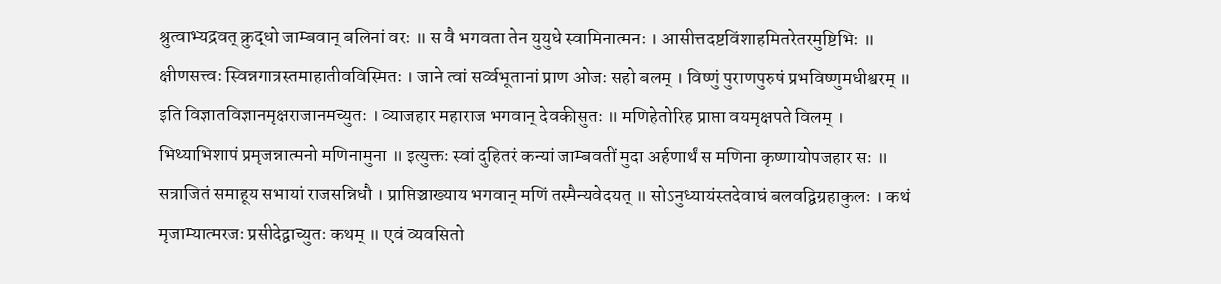श्रुत्वाभ्यद्रवत् क्रुद्धो जाम्बवान् बलिनां वरः ॥ स वै भगवता तेन युयुधे स्वामिनात्मनः । आसीत्तदष्टविंशाहमितरेतरमुष्टिभिः ॥ क्षीणसत्त्वः स्विन्नगात्रस्तमाहातीवविस्मितः । जाने त्वां सर्व्वभूतानां प्राण ओजः सहो बलम् । विष्णुं पुराणपुरुषं प्रभविष्णुमधीश्वरम् ॥ इति विज्ञातविज्ञानमृक्षराजानमच्युतः । व्याजहार महाराज भगवान् देवकीसुतः ॥ मणिहेतोरिह प्राप्ता वयमृक्षपते विलम् । भिथ्याभिशापं प्रमृजन्नात्मनो मणिनामुना ॥ इत्युक्तः स्वां दुहितरं कन्यां जाम्बवतीं मुदा अर्हणार्थं स मणिना कृष्णायोपजहार सः ॥ सत्राजितं समाहूय सभायां राजसन्निधौ । प्राप्तिञ्चाख्याय भगवान् मणिं तस्मैन्यवेदयत् ॥ सोऽनुध्यायंस्तदेवाघं बलवद्विग्रहाकुलः । कथं मृजाम्यात्मरजः प्रसीदेद्वाच्युतः कथम् ॥ एवं व्यवसितो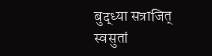बुद्ध्या सत्राजित् स्वसुतां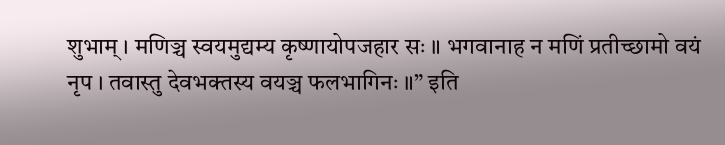शुभाम् । मणिञ्च स्वयमुद्यम्य कृष्णायोपजहार सः ॥ भगवानाह न मणिं प्रतीच्छामो वयं नृप । तवास्तु देवभक्तस्य वयञ्च फलभागिनः ॥” इति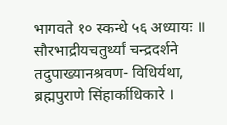भागवते १० स्कन्धे ५६ अध्यायः ॥ सौरभाद्रीयचतुर्थ्यां चन्द्रदर्शने तदुपाख्यानश्रवण- विधिर्यथा, ब्रह्मपुराणे सिंहार्काधिकारे ।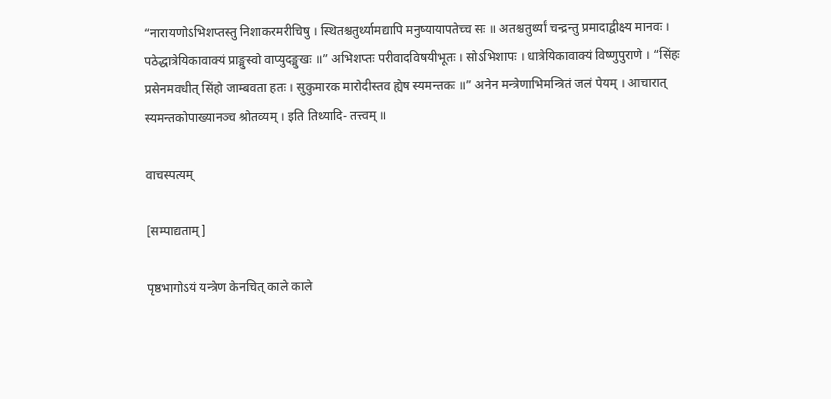“नारायणोऽभिशप्तस्तु निशाकरमरीचिषु । स्थितश्चतुर्थ्यामद्यापि मनुष्यायापतेच्च सः ॥ अतश्चतुर्थ्यां चन्द्रन्तु प्रमादाद्वीक्ष्य मानवः । पठेद्धात्रेयिकावाक्यं प्राङ्मुस्वो वाप्युदङ्मुखः ॥” अभिशप्तः परीवादविषयीभूतः । सोऽभिशापः । धात्रेयिकावाक्यं विष्णुपुराणे । “सिंहः प्रसेनमवधीत् सिंहो जाम्बवता हतः । सुकुमारक मारोदीस्तव ह्येष स्यमन्तकः ॥” अनेन मन्त्रेणाभिमन्त्रितं जलं पेयम् । आचारात् स्यमन्तकोपाख्यानञ्च श्रोतव्यम् । इति तिथ्यादि- तत्त्वम् ॥

वाचस्पत्यम्

[सम्पाद्यताम्]

पृष्ठभागोऽयं यन्त्रेण केनचित् काले काले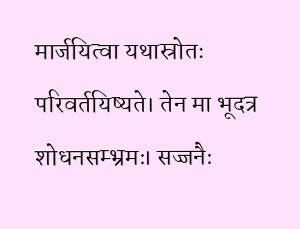मार्जयित्वा यथास्रोतः परिवर्तयिष्यते। तेन मा भूदत्र शोधनसम्भ्रमः। सज्जनैः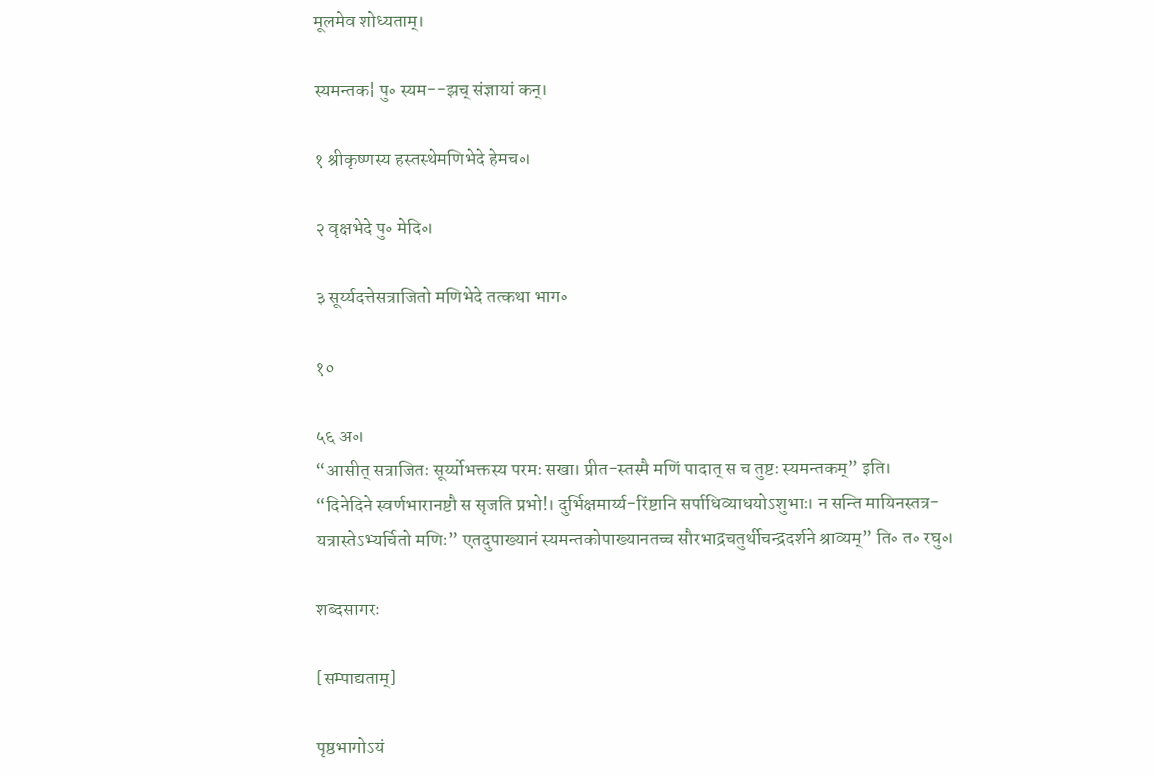मूलमेव शोध्यताम्।

स्यमन्तक¦ पु॰ स्यम--झच् संज्ञायां कन्।

१ श्रीकृष्णस्य हस्तस्थेमणिभेदे हेमच॰।

२ वृक्षभेदे पु॰ मेदि॰।

३ सूर्य्यदत्तेसत्राजितो मणिभेदे तत्कथा भाग॰

१०

५६ अ॰।
“आसीत् सत्राजितः सूर्य्योभक्तस्य परमः सखा। प्रीत-स्तस्मै मणिं पादात् स च तुष्टः स्यमन्तकम्” इति।
“दिनेदिने स्वर्णभारानष्टौ स सृजति प्रभो!। दुर्भिक्षमार्य्य-रिंष्टानि सर्पाधिव्याधयोऽशुभाः। न सन्ति मायिनस्तत्र-यत्रास्तेऽभ्यर्चितो मणिः” एतदुपाख्यानं स्यमन्तकोपाख्यानतच्च सौरभाद्रचतुर्थीचन्द्रदर्शने श्राव्यम्” ति॰ त॰ रघु॰।

शब्दसागरः

[सम्पाद्यताम्]

पृष्ठभागोऽयं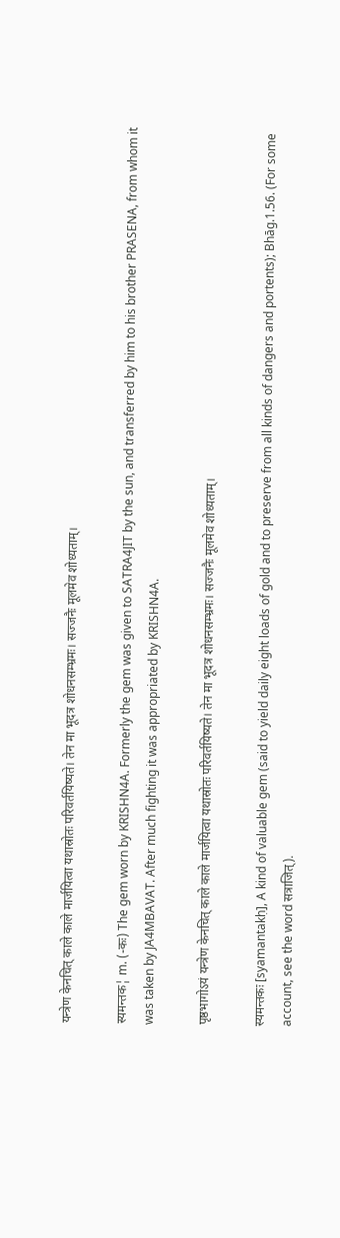यन्त्रेण केनचित् काले काले मार्जयित्वा यथास्रोतः परिवर्तयिष्यते। तेन मा भूदत्र शोधनसम्भ्रमः। सज्जनैः मूलमेव शोध्यताम्।

स्यमन्तक¦ m. (-कः) The gem worn by KRISHN4A. Formerly the gem was given to SATRA4JIT by the sun, and transferred by him to his brother PRASENA, from whom it was taken by JA4MBAVAT. After much fighting it was appropriated by KRISHN4A.

पृष्ठभागोऽयं यन्त्रेण केनचित् काले काले मार्जयित्वा यथास्रोतः परिवर्तयिष्यते। तेन मा भूदत्र शोधनसम्भ्रमः। सज्जनैः मूलमेव शोध्यताम्।

स्यमन्तकः [syamantakḥ], A kind of valuable gem (said to yield daily eight loads of gold and to preserve from all kinds of dangers and portents); Bhāg.1.56. (For some account, see the word सत्राजित्).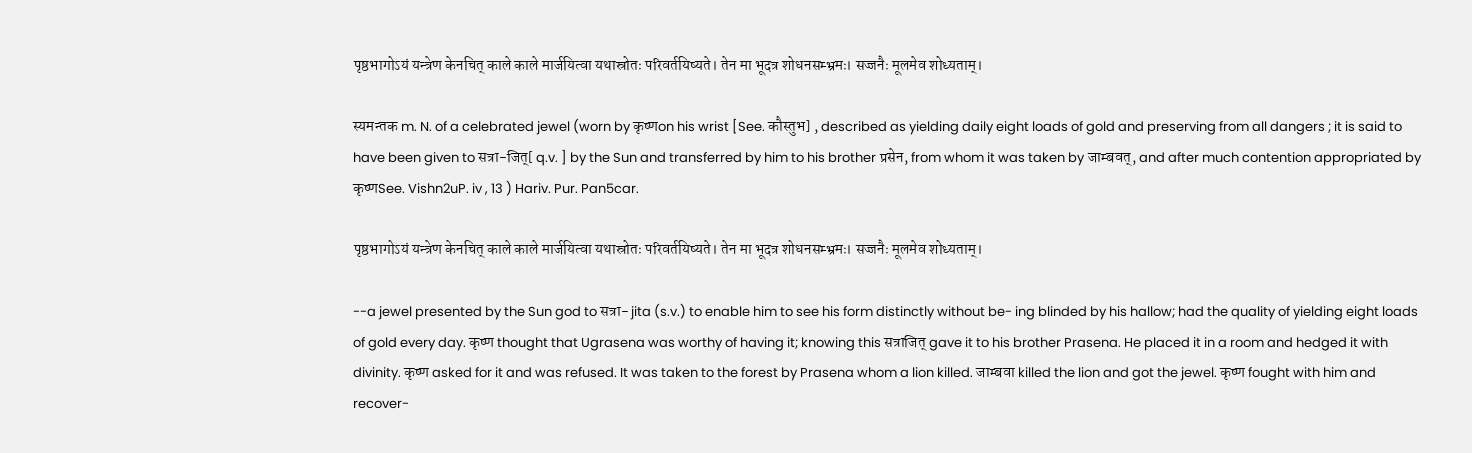पृष्ठभागोऽयं यन्त्रेण केनचित् काले काले मार्जयित्वा यथास्रोतः परिवर्तयिष्यते। तेन मा भूदत्र शोधनसम्भ्रमः। सज्जनैः मूलमेव शोध्यताम्।

स्यमन्तक m. N. of a celebrated jewel (worn by कृष्णon his wrist [See. कौस्तुभ] , described as yielding daily eight loads of gold and preserving from all dangers ; it is said to have been given to सत्रा-जित्[ q.v. ] by the Sun and transferred by him to his brother प्रसेन, from whom it was taken by जाम्बवत्, and after much contention appropriated by कृष्णSee. Vishn2uP. iv , 13 ) Hariv. Pur. Pan5car.

पृष्ठभागोऽयं यन्त्रेण केनचित् काले काले मार्जयित्वा यथास्रोतः परिवर्तयिष्यते। तेन मा भूदत्र शोधनसम्भ्रमः। सज्जनैः मूलमेव शोध्यताम्।

--a jewel presented by the Sun god to सत्रा- jita (s.v.) to enable him to see his form distinctly without be- ing blinded by his hallow; had the quality of yielding eight loads of gold every day. कृष्ण thought that Ugrasena was worthy of having it; knowing this सत्राजित् gave it to his brother Prasena. He placed it in a room and hedged it with divinity. कृष्ण asked for it and was refused. It was taken to the forest by Prasena whom a lion killed. जाम्बवा killed the lion and got the jewel. कृष्ण fought with him and recover-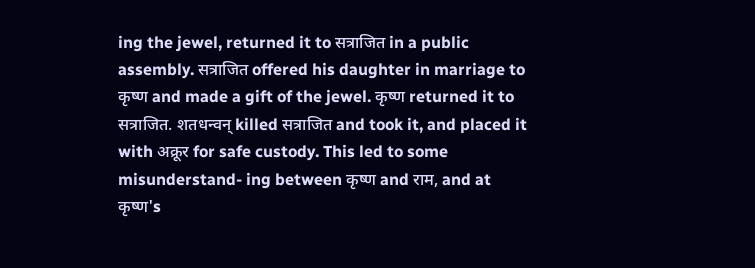ing the jewel, returned it to सत्राजित in a public assembly. सत्राजित offered his daughter in marriage to कृष्ण and made a gift of the jewel. कृष्ण returned it to सत्राजित. शतधन्वन् killed सत्राजित and took it, and placed it with अक्रूर for safe custody. This led to some misunderstand- ing between कृष्ण and राम, and at कृष्ण's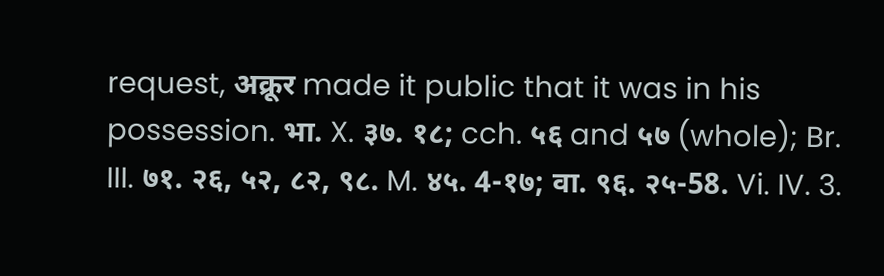request, अक्रूर made it public that it was in his possession. भा. X. ३७. १८; cch. ५६ and ५७ (whole); Br. III. ७१. २६, ५२, ८२, ९८. M. ४५. 4-१७; वा. ९६. २५-58. Vi. IV. 3.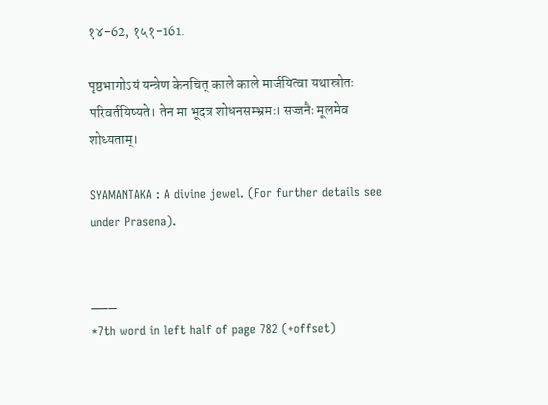१४-62, १५१-161.

पृष्ठभागोऽयं यन्त्रेण केनचित् काले काले मार्जयित्वा यथास्रोतः परिवर्तयिष्यते। तेन मा भूदत्र शोधनसम्भ्रमः। सज्जनैः मूलमेव शोध्यताम्।

SYAMANTAKA : A divine jewel. (For further details see under Prasena).


___
*7th word in left half of page 782 (+offset)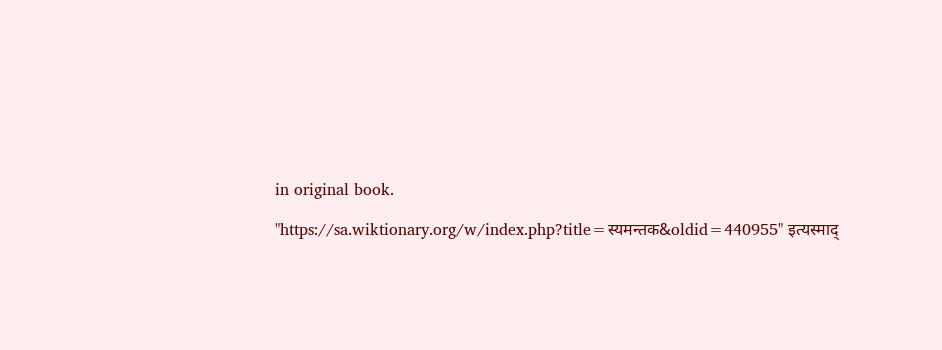in original book.

"https://sa.wiktionary.org/w/index.php?title=स्यमन्तक&oldid=440955" इत्यस्माद्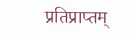प्रतिप्राप्तम्